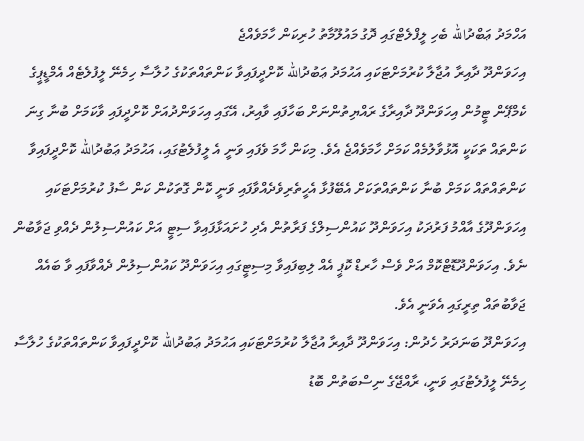އަހްމަދު ޢަބްދުالله ބެހި ލީފްލެޓްގައި ދޮގު މައުލޫމާތު ހުރިކަން ހާމަވެއްޖެ
އިހަވަންދޫ ދާއިރާ އުޖާލާ ކުރުމަށްޓަކައި އަޙުމަދު ޢަބުދުالله ކޮށްދީފައިވާ ކަންތައްތަކުގެ ހުލާސާ ހިމެނޭ ލީފުލެޓެއް އެމްޑީޕީގެ ކެމްޕޭން ޓީމުން އިހަވަންދޫ ދާއިރާގެ ރައްޔިތުންނަށް ބަހާފައި ވާއިރު، އޭގައި އިހަވަންދުއަށް ކޮށްދީފައި ވާކަމަށް ބުނާ ގިނަ ކަންތައް ތަކަކީ އޮޅުވާލުމެއް ކަމަށް ހާމަވެއްޖެ އެވެ. މިކަން ހާމަ ވެފައި ވަނީ އެ ލީފުލެޓުގައި، އަޙުމަދު ޢަބުދުالله ކޮށްދީފައިވާ ކަންތައްތައް ކަމަށް ބުނާ ކަންތައްތަކަށް އެބޭފުޅާ އެހީތެރިވެދެއްވާފައި ވަނީ ކޮން ގޮތަކުން ކަން ސާފު ކުރުމަށްޓަކައި އިހަވަންދޫގެ އާއްމު ފަރުދަކު އިހަވަންދޫ ކައުންސިލްގެ ފަރާތުން އެދި ހުށައަޅާފައިވާ ސިޓީ އަށް ކައުންސިލުން ދެއްވި ޖަވާބުން ނެވެ. އިހަވަންދޫޑޮޓްކޮމް އަށް ވެސް ހާރޑް ކޮޕީ އެއް ލިބިފައިވާ މިސިޓީގައި އިހަވަންދޫ ކައުންސިލުން ދެއްވާފައި ވާ ބައެއް ޖަވާބުތައް ތިރީގައި އެވަނީ އެވެ.
އިހަވަންދޫ ބަނަދަރު ހެދުން: އިހަވަންދޫ ދާއިރާ އުޖާލާ ކުރުމަށްޓަކައި އަޙުމަދު ޢަބުދުالله ކޮށްދީފައިވާ ކަންތައްތަކުގެ ހުލާސާ ހިމެނޭ ލީފުލެޓުގައި ވަނީ، ރާއްޖޭގެ ނިސްބަތުން ބޮޑު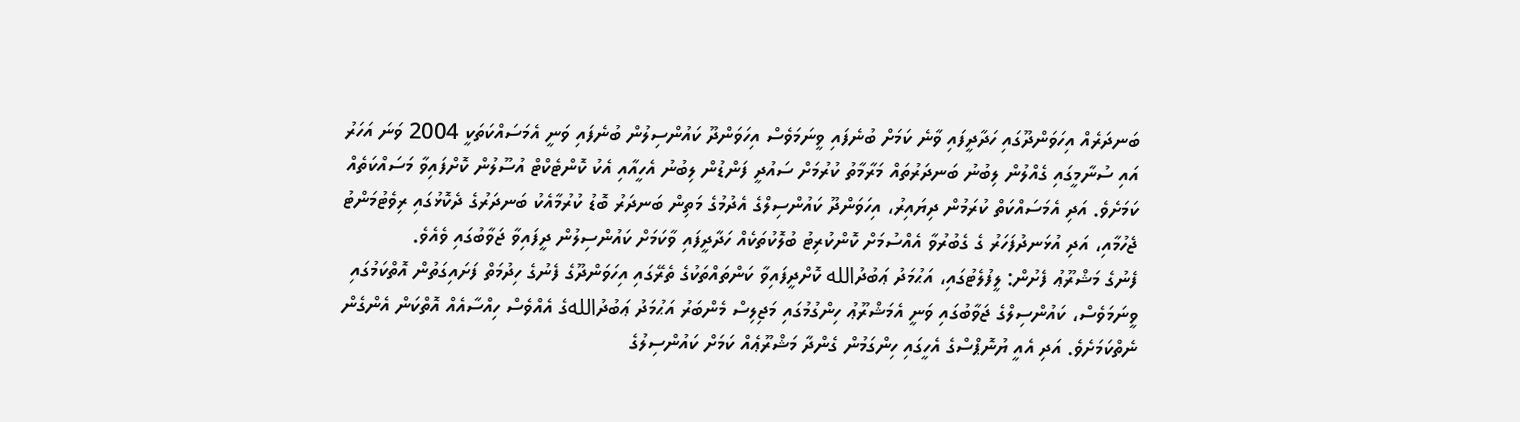ބަނދަރެއް އިހަވަންދޫގައި ހަދާދީފައި ވާނެ ކަމަށް ބުނެފައި ވީނަމަވެސް އިހަވަންދޫ ކައުންސިލުން ބުނެފައި ވަނީ އެމަސައްކަތަކީ 2004 ވަނަ އަހަރު އައި ސުނާމީގައި ގެއްލުން ލިބުނު ބަނދަރުތައް މަރާމާތު ކުރުމަށް ސައުދީ ފަންޑުން ލިބުނު އެހީއާއި އެކު ކޮންޓެކްޓް އުސޫލުން ކޮށްފައިވާ މަސައްކަތެއް ކަމަށެވެ. އަދި އެމަސައްކަތް ކުރަމުން ދިޔައިރު، އިހަވަންދޫ ކައުންސިލްގެ އެދުމުގެ މަތިން ބަނދަރު ބޮޑު ކުރުމާއެކު ބަނދަރުގެ ދެކޮޅުގައި ރިވެޓުމަންޓު ޖެހުމާއި، އަދި އުޅަނދުފަހަރު ގެ ގެބުރުވާ އެއްސުމަށް ކޮންކުރިޓު ބުލޮކުތަކެއް ހަދާދީފައި ވާކަމަށް ކައުންސިލުން ދީފައިވާ ޖަވާބުގައި ވެއެވެ.
ފެނުގެ މަޝްރޫޢު ފެށުން: ލީފުލެޓުގައި، އަޙުމަދު ޢަބުދުالله ކޮށްދީފައިވާ ކަންތައްތަކުގެ ތެރޭގައި އިހަވަންދޫގެ ފެނުގެ ހިދުމަތް ފަށައިގަތުން އޮތްކަމުގައި ވީނަމަވެސް، ކައުންސިލްގެ ޖަވާބުގައި ވަނީ އެމަޝްރޫޢު ހިންގުމުގައި މަޖިލިސް މެންބަރު އަޙުމަދު ޢަބުދުاللهގެ އެއްވެސް ހިއްސާއެއް އޮތްކަން އެންގެން ނެތްކަމަށެވެ. އަދި އެއީ ޔުނޮޕްސްގެ އެހީގައި ހިންގަމުން ގެންދާ މަޝްރޫޢެއް ކަމަށް ކައުންސިލުގެ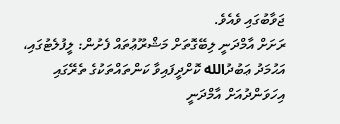ޖަވާބުގައި ވެއެވެ.
ރަށަށް އާމްދަނީ ލިބޭގޮތަށް މަޝްރޫޢުތައް ފެށުން: ލީފުލެޓުގައި، އަޙުމަދު ޢަބުދުالله ކޮށްދީފައިވާ ކަންތައްތަކުގެ ތެރޭގައި އިހަވަންދުއަށް އާމްދަނީ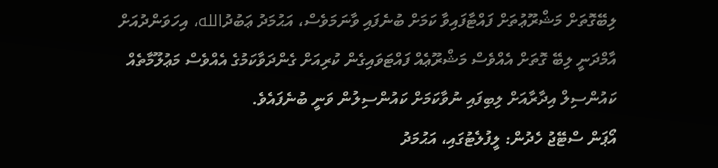ލިބޭގޮތަށް މަޝްރޫޢުތަށް ފައްޓާފައިވާ ކަމަށް ބުނެފައި ވާނަމަވެސް، އަޙުމަދު ޢަބުދުالله، އިހަވަންދުއަށް އާމްދަނީ ލިބޭ ގޮތަށް އެއްވެސް މަޝްރޫޢެއް ފައްޓަވައިގެން ކުރިއަށް ގެންދަވާކަމުގެ އެއްވެސް މަޢުލޫމާތެއް ކައުންސިލް އިދާރާއަށް ލިބިފައި ނުވާކަމަށް ކައުންސިލުން ވަނީ ބުނެފައެވެ.
އޯޕަން ސްޓޭޖު ހެދުން: ލީފުލެޓުގައި، އަޙުމަދު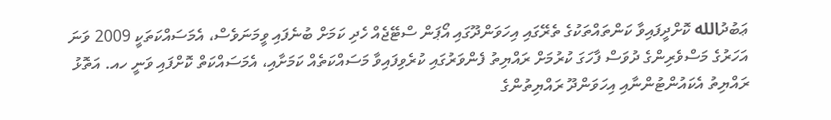ޢަބުދުالله ކޮށްދީފައިވާ ކަންތައްތަކުގެ ތެރޭގައި އިހަވަންދޫގައި އޯޕަން ސްޓޭޖެއް ހެދި ކަމަށް ބުނެފައި ވީމަނަވެސް، އެމަސައްކަތަކީ 2009 ވަނަ އަހަރުގެ މަސްވެރިންގެ ދުވަސް ފާހަގަ ކުރުމަށް ރައްޔިތު ފެންވަރުގައި ކުރެވިފައިވާ މަސައްކަތެއް ކަމަށާއި، އެމަސައްކަތް ކޮށްފައި ވަނީ ހއ. އަތޮޅު ރައްޔިތު އެކައުންޓުންނާއި އިހަވަންދޫ ރައްޔިތުންގެ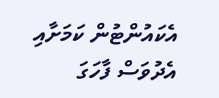އެކައުންޓުން ކަމަށާއި އެދުވަސް ފާހަގަ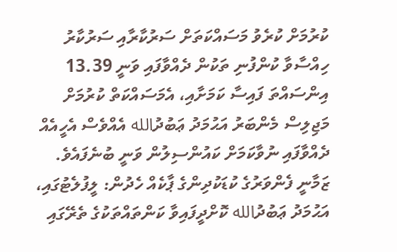ކުރުމަށް ކުރެވު މަސައްކަތަށް ސަރުކާރާއި ސަރުކާރު ހިއްސާވާ ކުންފުނި ތަކުން ދެއްވާފައި ވަނީ 13.39 އިންސައްތަ ފައިސާ ކަމަށާއި، އެމަސައްކަތް ކުރުމަށް މަޖިލިސް މެންބަރު އަޙުމަދު ޢަބުދުالله އެއްވެސް އެހީއެއް ދެއްވާފައި ނުވާކަމަށް ކައުންސިލުން ވަނީ ބުނެފައެވެ.
ޒަމާނީ ފެންވަރުގެ ކުޑަކުދިންގެ ޕާކެއް ހެދުން: ލީފުލެޓުގައި، އަޙުމަދު ޢަބުދުالله ކޮށްދީފައިވާ ކަންތައްތަކުގެ ތެރޭގައި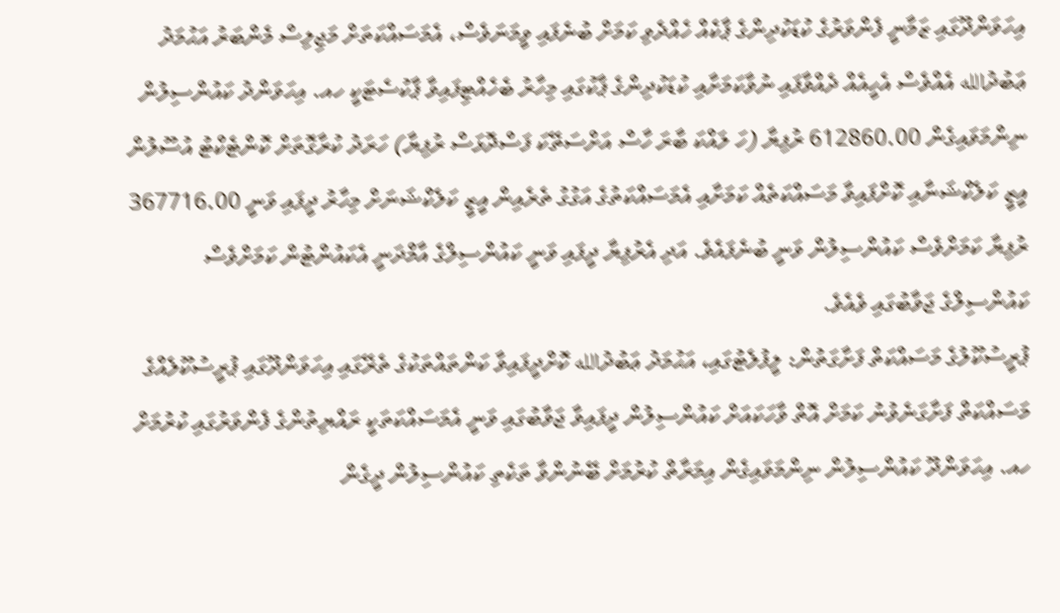އިހަވަންދޫގައި ޒަމާނީ ފެންވަރުގެ ކުޑަކުދިންގެ ޕާކެއް ހެއްދެވި ކަމަށް ބުނެފައި ވީމަނަވެސް، އެމަސައްކަތަށް މަޖިލިސް މެންބަރު އަޙުމަދު ޢަބުދުالله އެއްވެސް އެހީއެއް ދެއްވާފައި ނުވާކަމަށާއި ކުޑަކުދިންގެ ޕާކުގައި މިހާރު ބެހެއްޓިފައިވާ ޕާކުސެޓަކީ ހއ. އިހަވަންދު ކައުންސިލުން ނިންމަވައިގެން 612860.00 ރުފިޔާ (ހަ ލައްކަ ބާރަ ހާސް އަށްސަތޭކަ ފަސްދޮޅަސް ރުފިޔާ) ހަރަދު ކުރާގޮތަށް ކޮންޓެކްޓު އުސޫލުން އީޒީ ކަލެކްޝަނާއި ކޮށްފައިވާ މަސައްކަތެއް ކަމަށާއި އެމަސައްކަތުގެ އަގުގު ތެރެއިން އީޒީ ކަލެކްޝަނަށް މިހާރު ދީފައި ވަނީ 367716.00 ރުފިޔާ ކަމަށްވެސް ކައުންސިލުން ވަނީ ބުނެފައެވެ. އަދި އެރުފިޔާ ދީފައި ވަނީ ކައުންސިލްގެ އާމްދަނީ އެކައުންޓުން ކަމަށްވެސް ކައުންސިލްގެ ޖަވާބުގައި ވެއެވެ.
ޕުރީސުކޫލުގެ މަސައްކަތް ފަށާގަތުން: ލީފުލެޓުގައި، އަޙުމަދު ޢަބުދުالله ކޮށްދީފައިވާ ކަންތައްތަކުގެ ތެރޭގައި އިހަވަންދޫގައި ޕުރީސުކޫލެއްގެ މަސައްކަތް ފަށާގަނެވުނު ކަމަށް އޮތް ވާހަކައަށް ކައުންސިލުން ދީފައިވާ ޖަވާބުގައި ވަނީ އެމަސައްކަތަކީ ރައްޔިތުންގެ ފެންވަރުގައި ކުރުމަށް ހއ. އިހަވަންދޫ ކައުންސިލުން ނިންމަވައިގެން އިމަރާތް ކުރުމަށް ބޭނުންވާ ތަކެތި ކައުންސިލުން ދީގެން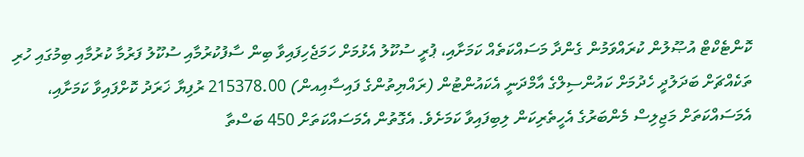ކޮންޓެކްޓް އުޞޫލުން ކުރައްވަމުން ގެންދާ މަސައްކަތެއް ކަމަށާއި، ޕުރީ ސުކޫލު އެޅުމަށް ހަމަޖެހިފައިވާ ބިން ސާފުކުރުމާއި ސުކޫލު ފަރުމާ ކުރުމާއި ބިމުގައި ހުރި ތަކެއްޗަށް ބަދަލުދީ ހެދުމަށް ކައުންސިލްގެ އާމްދަނީ އެކައުންޓުން (ރައްޔިތުންގެ ފައިސާއިއން) 215378.00 ރުފިޔާ ޚަރަދު ކޮށްފައިވާ ކަމަށާއި، އެމަސައްކަތަށް މަޖިލިސް މެންބަރުގެ އެހީތެރިކަން ލިބިފައިވާ ކަމަށެވެ. އެގޮތުން އެމަސައްކަތަށް 450 ބަސްތާ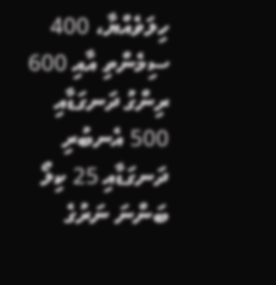ހިލަވެއްޔާ، 400 ސިމެންތި އާއި 600 ރިންގު ދަނގަޑާއި 500 އެނބުރި ދަނގަޑާއި 25 ކިލޯ ބަންނަ ނަރުގެ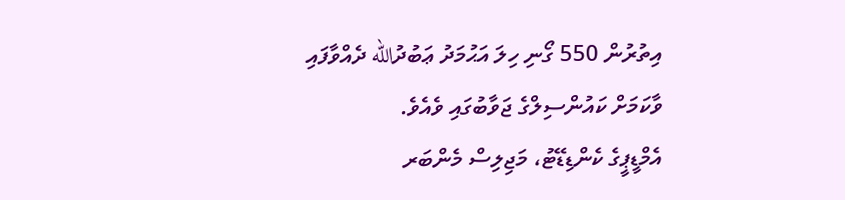އިތުރުން 550 ގޯނި ހިލަ އަޙުމަދު ޢަބުދުالله ދެއްވާފައި ވާކަމަށް ކައުންސިލްގެ ޖަވާބުގައި ވެއެވެ.
އެމްޑީޕީގެ ކެންޑިޑޭޓު، މަޖިލިސް މެންބަރ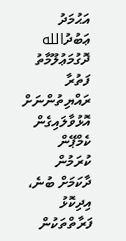އަޙުމަދު ޢަބުދުالله ދޮގުމަޢުލޫމާތު ފަތުރާ ރައްޔިތުންނަށް އޮޅުވާލައިގެން ކެމްޕޭން ކުރަމުން ދާކަމަށް ބުނެ، އިދިކޮޅު ފަރާތްތަކުން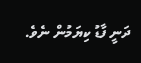ދަނީ ފާޑު ކިޔަމުން ނެވެ.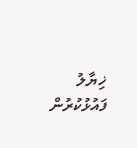ޚިޔާލު ފައުޅުކުރުން